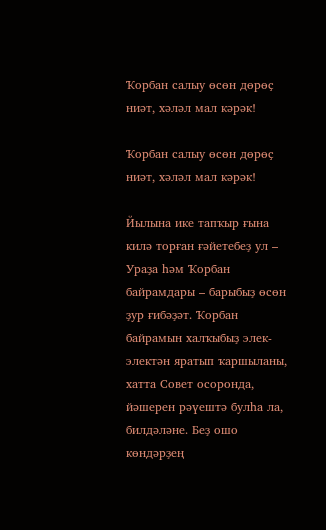Ҡорбан салыу өсөн дөрөҫ ниәт, хәләл мал кәрәк!

Ҡорбан салыу өсөн дөрөҫ ниәт, хәләл мал кәрәк!

Йылына ике тапҡыр ғына килә торған ғәйетебеҙ ул – Ураҙа һәм Ҡорбан байрамдары – барыбыҙ өсөн ҙур ғибәҙәт. Ҡорбан байрамын халҡыбыҙ элек-электән яратып ҡаршыланы, хатта Совет осоронда, йәшерен рәүештә булһа ла, билдәләне. Беҙ ошо көндәрҙең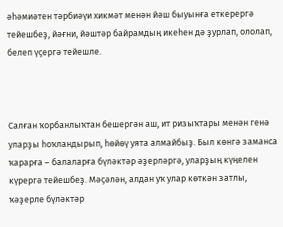әһәмиәтен тәрбиәүи хикмәт менән йәш быуынға еткерергә тейешбеҙ, йәғни, йәштәр байрамдың икеһен дә ҙурлап, ололап, белеп үҫергә тейешле.



Салған ҡорбанлыҡтан бешергән аш, ит ризыҡтары менән генә уларҙы һоҡландырып, һөйөү уята алмайбыҙ. Был көнгә заманса ҡарарға – балаларға бүләктәр әҙерләргә, уларҙың күңелен күрергә тейешбеҙ. Мәҫәлән, алдан уҡ улар көткән затлы, ҡәҙерле бүләктәр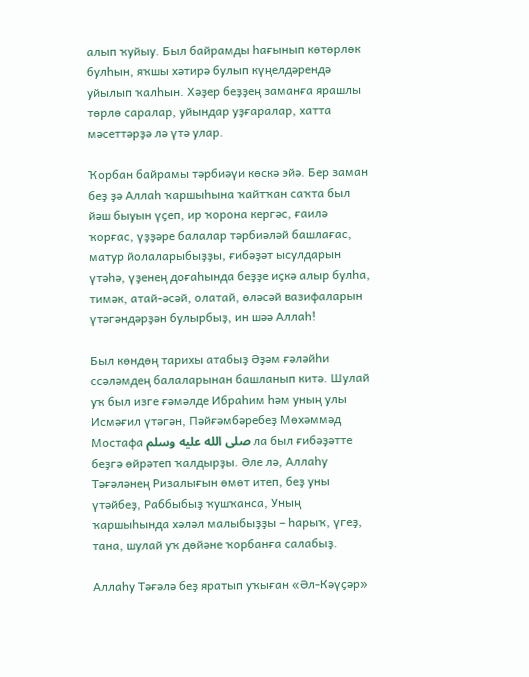алып ҡуйыу. Был байрамды һағынып көтөрлөк булһын, яҡшы хәтирә булып күңелдәрендә уйылып ҡалһын. Хәҙер беҙҙең заманға ярашлы төрлө саралар, уйындар уҙғаралар, хатта мәсеттәрҙә лә үтә улар.

Ҡорбан байрамы тәрбиәүи көскә эйә. Бер заман беҙ ҙә Аллаһ ҡаршыһына ҡайтҡан саҡта был йәш быуын үҫеп, ир ҡорона кергәс, ғаилә ҡорғас, үҙҙәре балалар тәрбиәләй башлағас, матур йолаларыбыҙҙы, ғибәҙәт ысулдарын үтәһә, үҙенең доғаһында беҙҙе иҫкә алыр булһа, тимәк, атай-әсәй, олатай, өләсәй вазифаларын үтәгәндәрҙән булырбыҙ, ин шәә Аллаһ!

Был көндөң тарихы атабыҙ Әҙәм ғәләйһи ссәләмдең балаларынан башланып китә. Шулай уҡ был изге ғәмәлде Ибраһим һәм уның улы Исмәғил үтәгән, Пәйғәмбәребеҙ Мөхәммәд Мостафа صلى الله عليه وسلم ла был ғибәҙәтте беҙгә өйрәтеп ҡалдырҙы. Әле лә, Аллаһу Тәғәләнең Ризалығын өмөт итеп, беҙ уны үтәйбеҙ, Раббыбыҙ ҡушҡанса, Уның ҡаршыһында хәләл малыбыҙҙы – һарыҡ, үгеҙ, тана, шулай уҡ дөйәне ҡорбанға салабыҙ.

Аллаһу Тәғәлә беҙ яратып уҡыған «Әл-Кәүҫәр»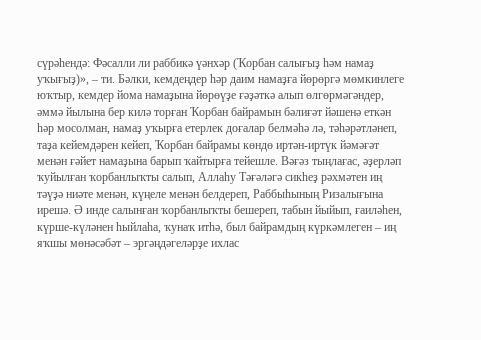сүрәһендә: Фәсалли ли раббикә үәнхәр (Ҡорбан салығыҙ һәм намаҙ уҡығыҙ)», – ти. Бәлки, кемдеңдер һәр даим намаҙға йөрөргә мөмкинлеге юҡтыр, кемдер йома намаҙына йөрөүҙе ғәҙәткә алып өлгөрмәгәндер, әммә йылына бер килә торған Ҡорбан байрамын бәлиғәт йәшенә еткән һәр мосолман, намаҙ уҡырға етерлек доғалар белмәһә лә, тәһәрәтләнеп, таҙа кейемдәрен кейеп, Ҡорбан байрамы көндө иртән-иртүк йәмәғәт менән ғәйет намаҙына барып ҡайтырға тейешле. Вәғәз тыңлағас, әҙерләп ҡуйылған ҡорбанлыҡты салып, Аллаһу Тәғәләгә сикһеҙ рәхмәтен иң тәүҙә ниәте менән, күңеле менән белдереп, Раббыһының Ризалығына ирешә. Ә инде салынған ҡорбанлыҡты бешереп, табын йыйып, ғаиләһен, күрше-күләнен һыйлаһа, ҡунаҡ итһә, был байрамдың күркәмлеген – иң яҡшы мөнәсәбәт – эргәңдәгеләрҙе ихлас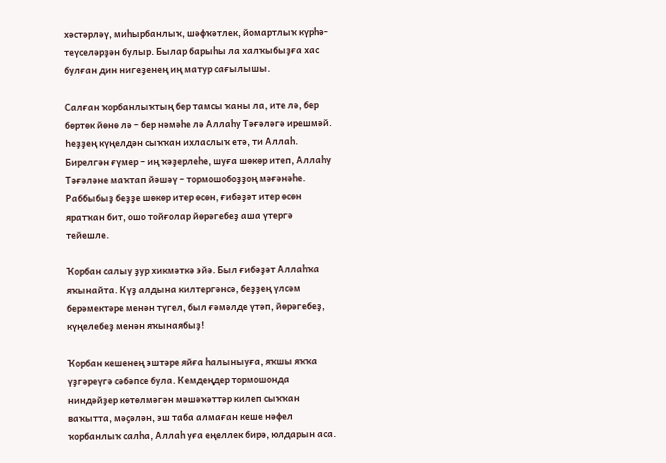хәстәрләү, миһырбанлыҡ, шәфҡәтлек, йомартлыҡ күрһә-теүселәрҙән булыр. Былар барыһы ла халҡыбыҙға хас булған дин нигеҙенең иң матур сағылышы.

Салған ҡорбанлыҡтың бер тамсы ҡаны ла, ите лә, бер бөртөк йөнө лә – бер нәмәһе лә Аллаһу Тәғәләгә ирешмәй. Һеҙҙең күңелдән сыҡҡан ихласлыҡ етә, ти Аллаһ. Бирелгән ғүмер – иң ҡәҙерлеһе, шуға шөкөр итеп, Аллаһу Тәғәләне маҡтап йәшәү – тормошобоҙҙоң мәғәнәһе. Раббыбыҙ беҙҙе шөкөр итер өсөн, ғибәҙәт итер өсөн яратҡан бит, ошо тойғолар йөрәгебеҙ аша үтергә тейешле.

Ҡорбан салыу ҙур хикмәткә эйә. Был ғибәҙәт Аллаһҡа яҡынайта. Күҙ алдына килтергәнсә, беҙҙең үлсәм берәмектәре менән түгел, был ғәмәлде үтәп, йөрәгебеҙ, күңелебеҙ менән яҡынаябыҙ!

Ҡорбан кешенең эштәре яйға һалыныуға, яҡшы яҡҡа үҙгәреүгә сәбәпсе була. Кемдеңдер тормошонда ниндәйҙер көтөлмәгән мәшәҡәттәр килеп сыҡҡан ваҡытта, мәҫәлән, эш таба алмаған кеше нәфел ҡорбанлыҡ салһа, Аллаһ уға еңеллек бирә, юлдарын аса.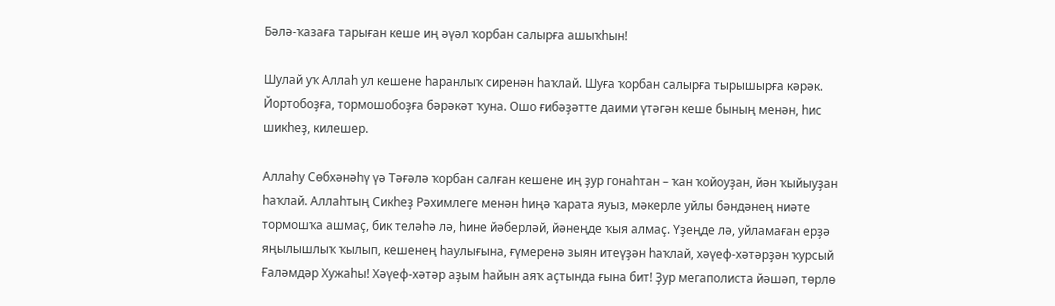Бәлә-ҡазаға тарыған кеше иң әүәл ҡорбан салырға ашыҡһын!

Шулай уҡ Аллаһ ул кешене һаранлыҡ сиренән һаҡлай. Шуға ҡорбан салырға тырышырға кәрәк. Йортобоҙға, тормошобоҙға бәрәкәт ҡуна. Ошо ғибәҙәтте даими үтәгән кеше бының менән, һис шикһеҙ, килешер.

Аллаһу Сөбхәнәһү үә Тәғәлә ҡорбан салған кешене иң ҙур гонаһтан – ҡан ҡойоуҙан, йән ҡыйыуҙан һаҡлай. Аллаһтың Сикһеҙ Рәхимлеге менән һиңә ҡарата яуыз, мәкерле уйлы бәндәнең ниәте тормошҡа ашмаҫ, бик теләһә лә, һине йәберләй, йәнеңде ҡыя алмаҫ. Үҙеңде лә, уйламаған ерҙә яңылышлыҡ ҡылып, кешенең һаулығына, ғүмеренә зыян итеүҙән һаҡлай, хәүеф-хәтәрҙән ҡурсый Ғаләмдәр Хужаһы! Хәүеф-хәтәр аҙым һайын аяҡ аҫтында ғына бит! Ҙур мегаполиста йәшәп, төрлө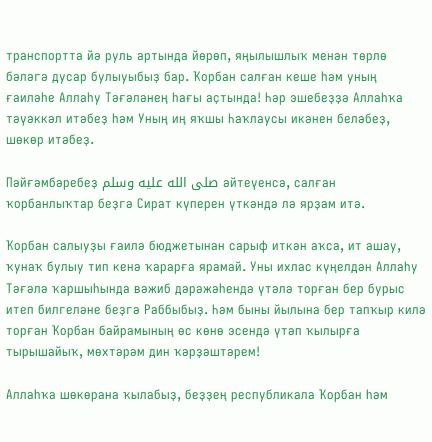транспортта йә руль артында йөрөп, яңылышлыҡ менән төрлө бәләгә дусар булыуыбыҙ бар. Ҡорбан салған кеше һәм уның ғаиләһе Аллаһу Тәғәләнең һағы аҫтында! Һәр эшебеҙҙә Аллаһҡа тәүәккәл итәбеҙ һәм Уның иң яҡшы Һаҡлаусы икәнен беләбеҙ, шөкөр итәбеҙ.

Пәйғәмбәребеҙ صلى الله عليه وسلم әйтеүенсә, салған ҡорбанлыҡтар беҙгә Сират күперен үткәндә лә ярҙам итә.

Ҡорбан салыуҙы ғаилә бюджетынан сарыф иткән аҡса, ит ашау, ҡунаҡ булыу тип кенә ҡарарға ярамай. Уны ихлас күңелдән Аллаһу Тәғәлә ҡаршыһында вәжиб дәрәжәһендә үтәлә торған бер бурыс итеп билгеләне беҙгә Раббыбыҙ. Һәм быны йылына бер тапҡыр килә торған Ҡорбан байрамының өс көнө эсендә үтәп ҡылырға тырышайыҡ, мөхтәрәм дин ҡәрҙәштәрем!

Аллаһҡа шөкөрана ҡылабыҙ, беҙҙең республикала Ҡорбан һәм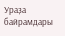Ураҙа байрамдары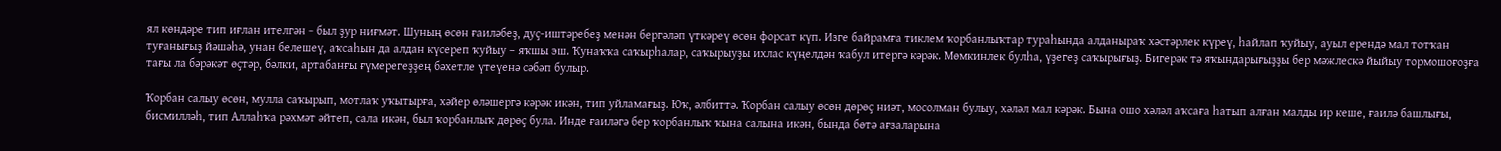ял көндәре тип иғлан ителгән − был ҙур ниғмәт. Шуның өсөн ғаиләбеҙ, дуҫ-иштәребеҙ менән бергәләп үткәреү өсөн форсат күп. Изге байрамға тиклем ҡорбанлыҡтар тураһында алданыраҡ хәстәрлек күреү, һайлап ҡуйыу, ауыл ерендә мал тотҡан туғанығыҙ йәшәһә, унан белешеү, аҡсаһын да алдан күсереп ҡуйыу – яҡшы эш. Ҡунаҡҡа саҡырһалар, саҡырыуҙы ихлас күңелдән ҡабул итергә кәрәк. Мөмкинлек булһа, үҙегеҙ саҡырығыҙ. Бигерәк тә яҡындарығыҙҙы бер мәжлескә йыйыу тормошоғоҙға тағы ла бәрәкәт өҫтәр, бәлки, артабанғы ғүмерегеҙҙең бәхетле үтеүенә сәбәп булыр.

Ҡорбан салыу өсөн, мулла саҡырып, мотлаҡ уҡытырға, хәйер өләшергә кәрәк икән, тип уйламағыҙ. Юҡ, әлбиттә. Ҡорбан салыу өсөн дөрөҫ ниәт, мосолман булыу, хәләл мал кәрәк. Бына ошо хәләл аҡсаға һатып алған малды ир кеше, ғаилә башлығы, бисмилләһ, тип Аллаһҡа рәхмәт әйтеп, сала икән, был ҡорбанлыҡ дөрөҫ була. Инде ғаиләгә бер ҡорбанлыҡ ҡына салына икән, бында бөтә ағзаларына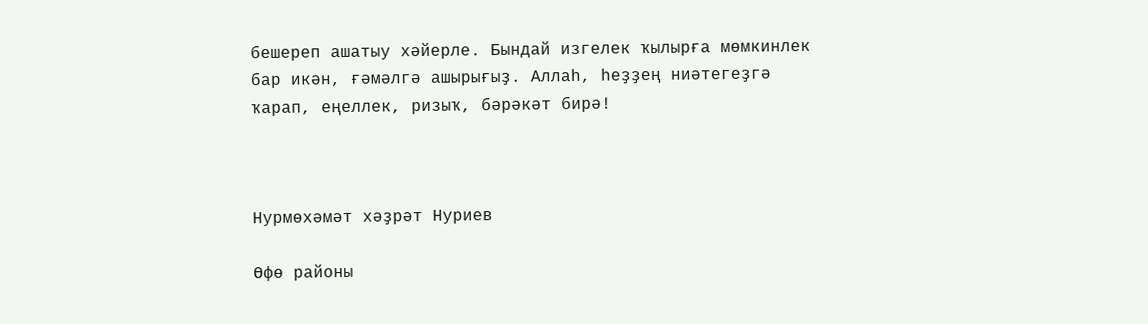бешереп ашатыу хәйерле. Бындай изгелек ҡылырға мөмкинлек бар икән, ғәмәлгә ашырығыҙ. Аллаһ, һеҙҙең ниәтегеҙгә ҡарап, еңеллек, ризыҡ, бәрәкәт бирә!



Нурмөхәмәт хәҙрәт Нуриев

Өфө районы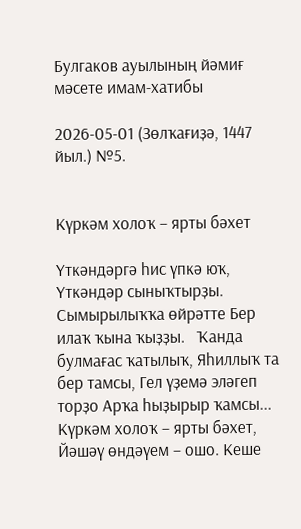Булгаков ауылының йәмиғ мәсете имам-хатибы

2026-05-01 (Зөлҡағиҙә, 1447 йыл.) №5.


Күркәм холоҡ – ярты бәхет

Үткәндәргә һис үпкә юҡ, Үткәндәр сыныҡтырҙы. Сымырылыҡҡа өйрәтте Бер илаҡ ҡына ҡыҙҙы.   Ҡанда булмағас ҡатылыҡ, Яһиллыҡ та бер тамсы, Гел үҙемә эләгеп торҙо Арҡа һыҙырыр ҡамсы... Күркәм холоҡ – ярты бәхет, Йәшәү өндәүем – ошо. Кеше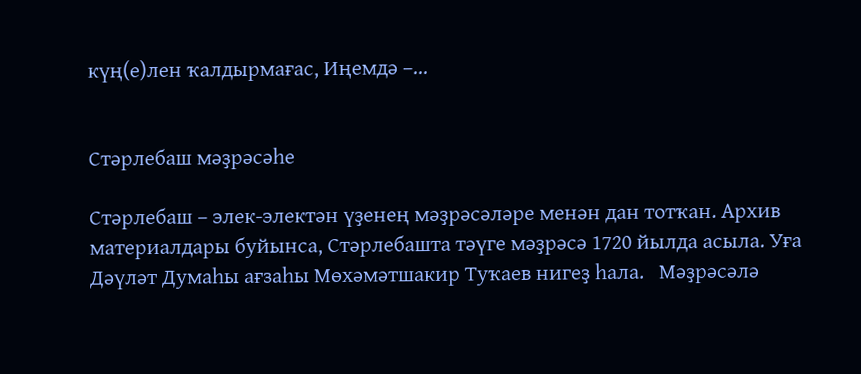күң(е)лен ҡалдырмағас, Иңемдә –...


Стәрлебаш мәҙрәсәһе

Стәрлебаш – элек-электән үҙенең мәҙрәсәләре менән дан тотҡан. Архив материалдары буйынса, Стәрлебашта тәүге мәҙрәсә 1720 йылда асыла. Уға Дәүләт Думаһы ағзаһы Мөхәмәтшакир Туҡаев нигеҙ һала.   Мәҙрәсәлә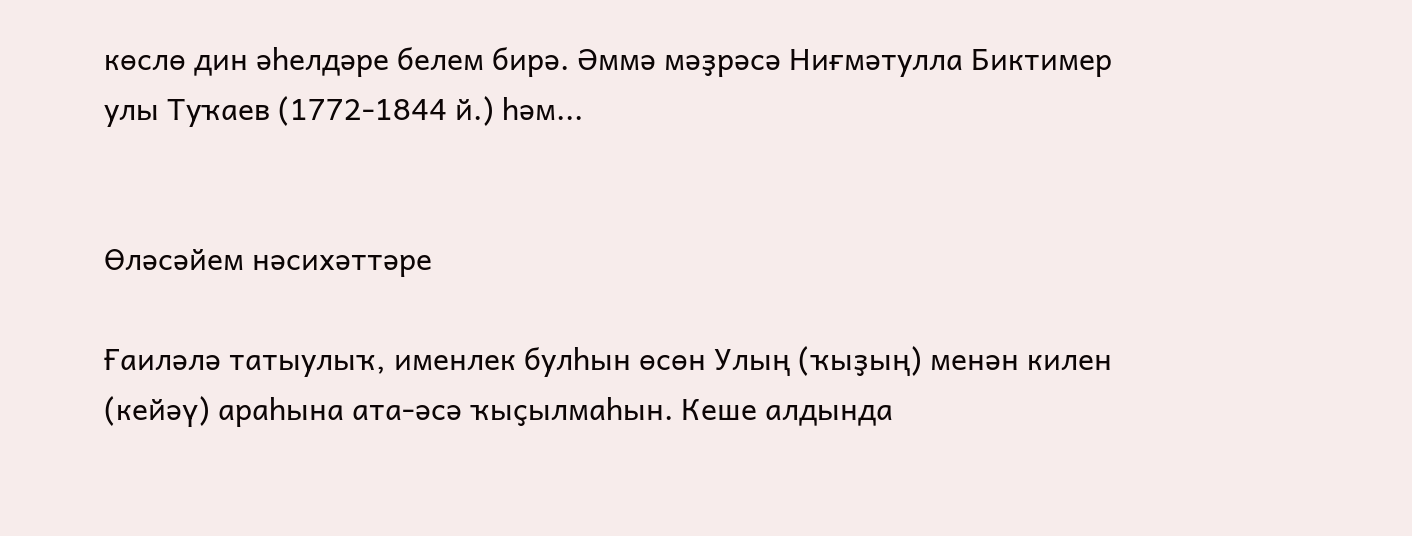көслө дин әһелдәре белем бирә. Әммә мәҙрәсә Ниғмәтулла Биктимер улы Туҡаев (1772-1844 й.) һәм...


Өләсәйем нәсихәттәре

Ғаиләлә татыулыҡ, именлек булһын өсөн Улың (ҡыҙың) менән килен (кейәү) араһына ата-әсә ҡыҫылмаһын. Кеше алдында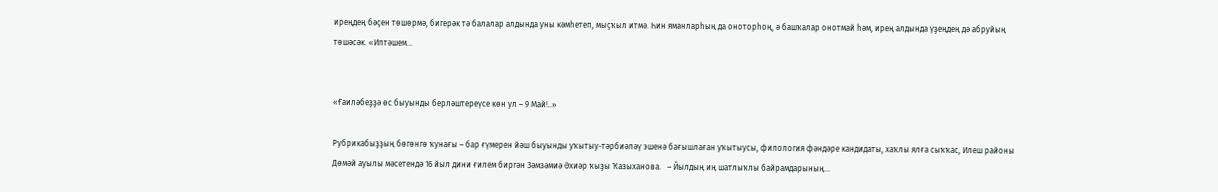иреңдең бәҫен төшөрмә, бигерәк тә балалар алдында уны кәмһетеп, мыҫҡыл итмә. Һин яманларһың да оноторһоң, ә башҡалар онотмай һәм, ирең алдында үҙеңдең дә абруйың төшәсәк. «Иптәшем...


«Ғаиләбеҙҙә өс быуынды берләштереүсе көн ул – 9 Май!..»

Рубрикабыҙҙың бөгөнгө ҡунағы – бар ғүмерен йәш быуынды уҡытыу-тәрбиәләү эшенә бағышлаған уҡытыусы, филология фәндәре кандидаты, хаҡлы ялға сыҡҡас, Илеш районы Дөмәй ауылы мәсетендә 16 йыл дини ғилем биргән Зәмзәмиә Әхиәр ҡыҙы Ҡазыханова.   – Йылдың иң шатлыҡлы байрамдарының...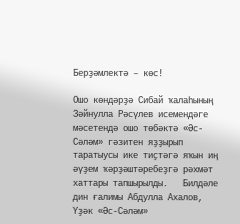Берҙәмлектә – көс!

Ошо көндәрҙә Сибай ҡалаһының Зәйнулла Рәсүлев исемендәге мәсетендә ошо төбәктә «Әс-Сәләм» гәзитен яҙҙырып таратыусы ике тиҫтәгә яҡын иң әүҙем ҡәрҙәштәребеҙгә рәхмәт хаттары тапшырылды.   Билдәле дин ғалимы Абдулла Ахалов, Үҙәк «Әс-Сәләм»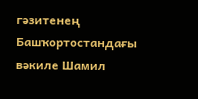гәзитенең Башҡортостандағы вәкиле Шамил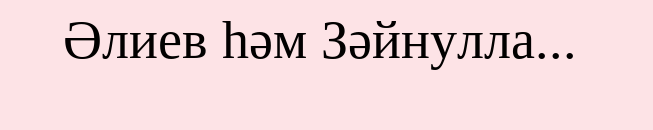Әлиев һәм Зәйнулла...